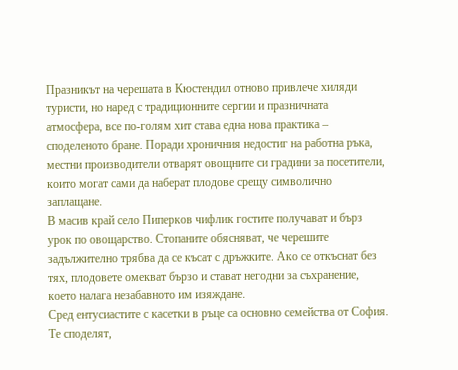Празникът на черешата в Кюстендил отново привлече хиляди туристи, но наред с традиционните сергии и празничната атмосфера, все по-голям хит става една нова практика – споделеното бране. Поради хроничния недостиг на работна ръка, местни производители отварят овощните си градини за посетители, които могат сами да наберат плодове срещу символично заплащане.
В масив край село Пиперков чифлик гостите получават и бърз урок по овощарство. Стопаните обясняват, че черешите задължително трябва да се късат с дръжките. Ако се откъснат без тях, плодовете омекват бързо и стават негодни за съхранение, което налага незабавното им изяждане.
Сред ентусиастите с касетки в ръце са основно семейства от София. Те споделят,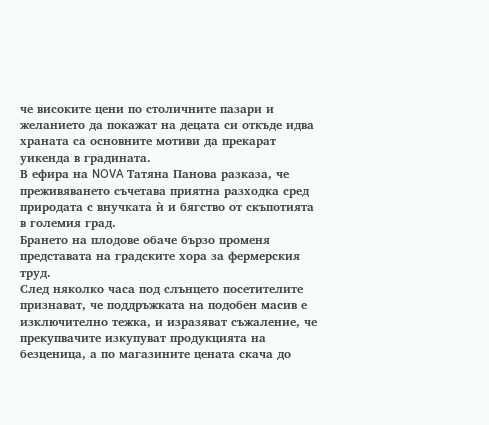че високите цени по столичните пазари и желанието да покажат на децата си откъде идва храната са основните мотиви да прекарат уикенда в градината.
В ефира на NOVA Татяна Панова разказа, че преживяването съчетава приятна разходка сред природата с внучката ѝ и бягство от скъпотията в големия град.
Брането на плодове обаче бързо променя представата на градските хора за фермерския труд.
След няколко часа под слънцето посетителите признават, че поддръжката на подобен масив е изключително тежка, и изразяват съжаление, че прекупвачите изкупуват продукцията на безценица, а по магазините цената скача до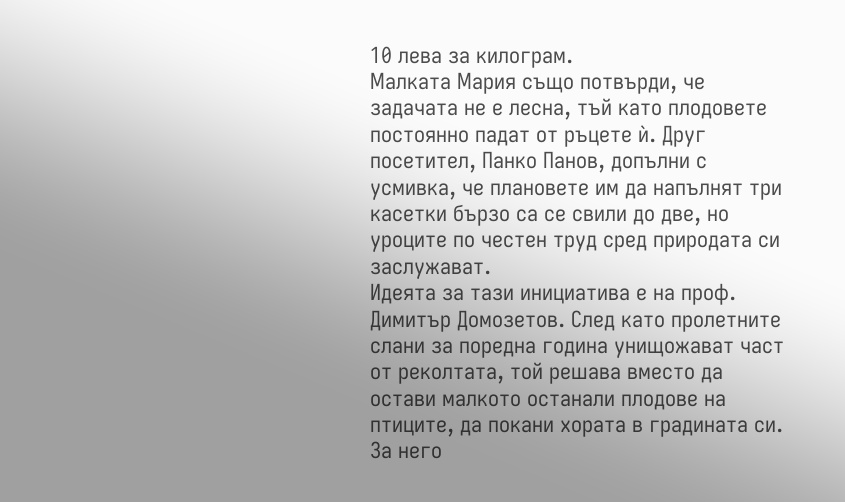10 лева за килограм.
Малката Мария също потвърди, че задачата не е лесна, тъй като плодовете постоянно падат от ръцете ѝ. Друг посетител, Панко Панов, допълни с усмивка, че плановете им да напълнят три касетки бързо са се свили до две, но уроците по честен труд сред природата си заслужават.
Идеята за тази инициатива е на проф. Димитър Домозетов. След като пролетните слани за поредна година унищожават част от реколтата, той решава вместо да остави малкото останали плодове на птиците, да покани хората в градината си.
За него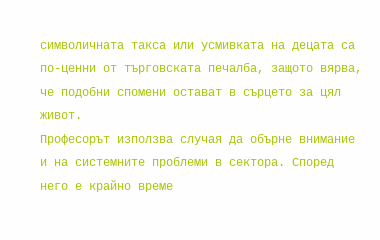символичната такса или усмивката на децата са по-ценни от търговската печалба, защото вярва, че подобни спомени остават в сърцето за цял живот.
Професорът използва случая да обърне внимание и на системните проблеми в сектора. Според него е крайно време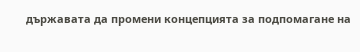държавата да промени концепцията за подпомагане на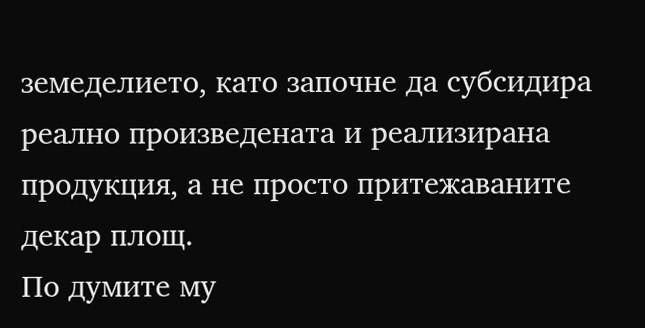земеделието, като започне да субсидира реално произведената и реализирана продукция, а не просто притежаваните декар площ.
По думите му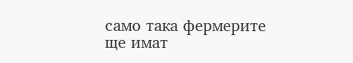само така фермерите ще имат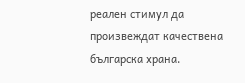реален стимул да произвеждат качествена българска храна.